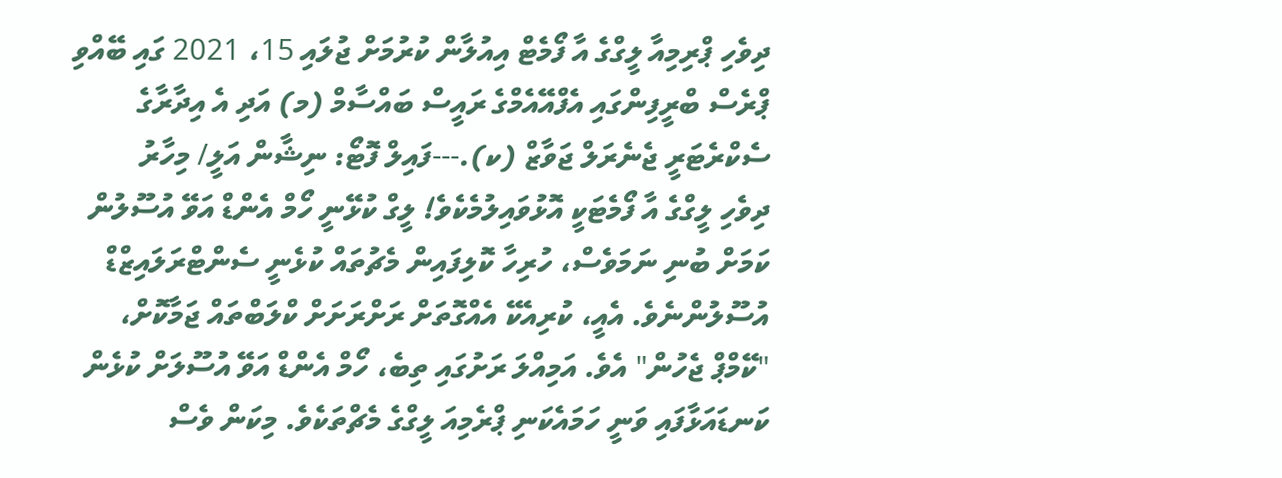ދިވެހި ޕްރިމިއާ ލީގްގެ އާ ފޯމެޓް އިއުލާން ކުރުމަށް ޖުލައި 15، 2021 ގައި ބޭއްވި ޕްރެސް ބްރީފިންގައި އެފްއޭއެމްގެ ރައީސް ބައްސާމް (މ) އަދި އެ އިދާރާގެ ސެކްރެޓަރީ ޖެނެރަލް ޖަވާޒް (ކ).---ފައިލް ފޮޓޯ: ނިޝާން އަލީ/ މިހާރު
ދިވެހި ލީގްގެ އާ ފޯމެޓަކީ އޮޅުވައިލުމެކެވެ! ލީގް ކުޅޭނީ ހޯމް އެންޑް އަވޭ އުސޫލުން ކަމަށް ބުނި ނަމަވެސް، ހުރިހާ ކޮލިފައިން މެޗުތައް ކުޅެނީ ސެންޓްރަލައިޒްޑް އުސޫލުންނެވެ. އެއީ، ކުރިއެކޭ އެއްގޮތަށް ރަށްރަށަށް ކްލަބްތައް ޖަމާކޮށް، "ކޭމްޕް ޖެހުން" އެވެ. އަމިއްލަ ރަށުގައި ތިބެ، ހޯމް އެންޑް އަވޭ އުސޫލަށް ކުޅެން ކަނޑައަޅާފައި ވަނީ ހަމައެކަނި ޕްރެމިއަ ލީގްގެ މެޗްތަކެވެ. މިކަން ވެސް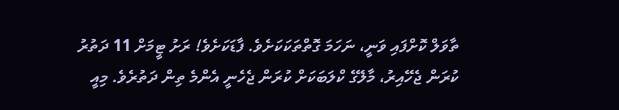ތާވަލް ކޮށްފައި ވަނީ، ނަހަމަ ގޮތްތަކަކަށެވެ. ފާޑަކަށެވެ! ރަށު ޓީމަށް 11 ދަތުރު ކުރަން ޖެހޭއިރު، މާލޭގެ ކްލަބަކަށް ކުރަން ޖެހެނީ އެންމެ ތިން ދަތުރެވެ. މިއީ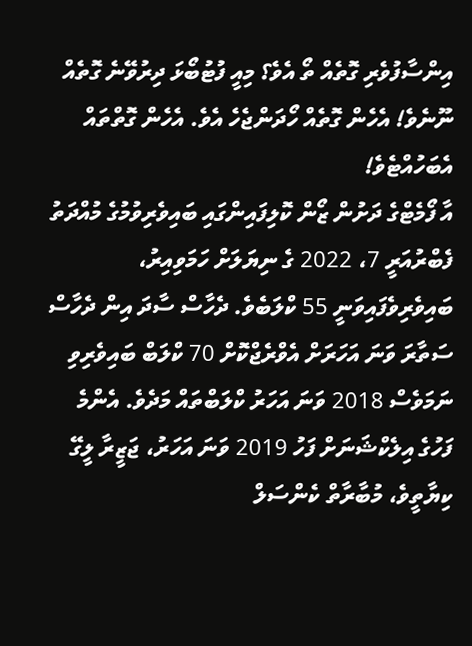އިންސާފުވެރި ގޮތެއް ތޯ އެވެ؟ މިއީ ފުޓުބޯޅަ ދިރުވޭނެ ގޮތެއް ނޫނެވެ! އެހެން ގޮތެއް ހޯދަންޖެހެ އެވެ. އެހެން ގޮތްތައް އެބަހުއްޓެވެ!
އާ ފޯމެޓްގެ ދަށުން ޒޯން ކޮލިފައިންގައި ބައިވެރިވުމުގެ މުއްދަތު ފެބްރުއަރީ 7، 2022 ގެ ނިޔަލަށް ހަމަވިއިރު، ބައިވެރިވެފައިވަނީ 55 ކްލަބެވެ. ދެހާސް ސާދަ އިން ދެހާސް ސަތާރަ ވަނަ އަހަރަށް އެވްރެޖްކޮށް 70 ކްލަބް ބައިވެރިވި ނަމަވެސް 2018 ވަނަ އަހަރު ކްލަބްތައް މަދެވެ. އެންމެ ފަހުގެ އިލެކްޝަނަށް ފަހު 2019 ވަނަ އަހަރު، ޖަޒީރާ ލީގޭ ކިޔާތީވެ، މުބާރާތް ކެންސަލް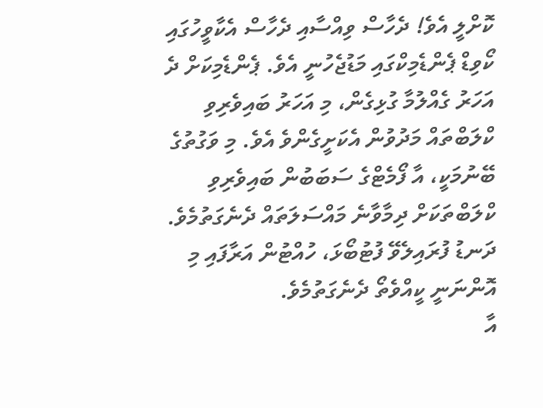ކޮށްލީ އެވެ! ދެހާސް ވިއްސާއި ދެހާސް އެކާވީހުގައި ކޯވިޑް ޕެންޑެމިކްގައި މަޑުޖެހުނީ އެވެ. ޕެންޑެމިކަށް ދެ އަހަރު ގެއްލުމާ ގުޅިގެން، މި އަހަރު ބައިވެރިވި ކްލަބްތައް މަދުވުން އެކަށީގެންވެ އެވެ. މި ވަގުތުގެ ބޭނުމަކީ، އާ ފޯމެޓްގެ ސަބަބުން ބައިވެރިވި ކްލަބްތަކަށް ދިމާވާނެ މައްސަލަތައް ދެނެގަތުމެވެ. ދަނޑު ފުރައިލެވޭ ފުޓުބޯޅަ، ހުއްޓުން އަރާފައި މި އޮންނަނީ ކީއްވެތޯ ދެނެގަތުމެވެ.
އާ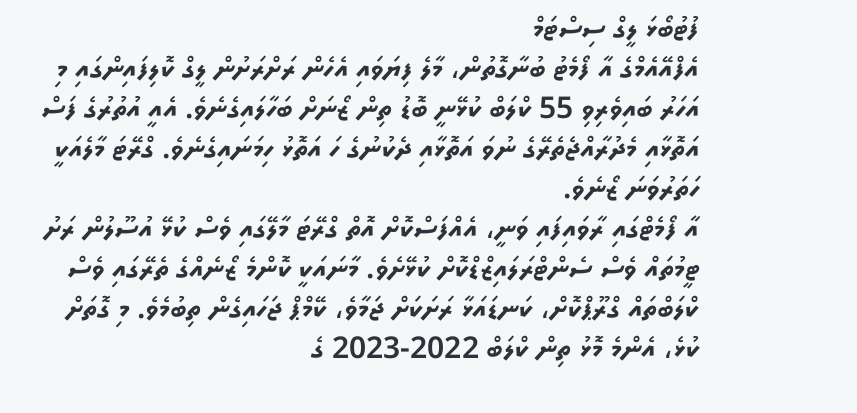ފުޓުބޯޅަ ލީގް ސިސްޓަމް
އެފްއޭއެމްގެ އާ ފޯމެޓު ބުނާގޮތުން، މާލެ ފިޔަވައި އެހެން ރަށްރަށުން ލީގް ކޮލިފައިންގައި މި އަހަރު ބައިވެރިވި 55 ކްލަބް ކުޅޭނީ ބޮޑު ތިން ޒޯނަށް ބަހާލައިގެނެވެ. އެއީ އުތުރުގެ ފަސް އަތޮޅާއި މެދުރާއްޖެތެރޭގެ ނުވަ އަތޮޅާއި ދެކުނުގެ ހަ އަތޮޅު ހިމަނައިގެނެވެ. ގްރޭޓަ މާލެއަކީ ހަތަރުވަނަ ޒޯނެވެ.
އާ ފޯމެޓްގައި ރާވައިފައި ވަނީ، އެއްފަސްކޮށް އޮތް ގްރޭޓަ މާލޭގައި ވެސް ކުޅޭ އުސޫލުން ރަށު ޓީމުތައް ވެސް ސެންޓްރަލައިޒްޑްކޮށް ކުޅޭށެވެ. މާނައަކީ ކޮންމެ ޒޯނެއްގެ ތެރޭގައި ވެސް ކްލަބްތައް ގްރޫޕްކޮށް، ކަނޑައަޅާ ރަށަކަށް ޖަމާވެ، ކޭމްޕް ޖަހައިގެން ތިބުމެވެ. މި ގޮތަށް ކުޅެ، އެންމެ މޮޅު ތިން ކްލަބް 2022-2023 ގެ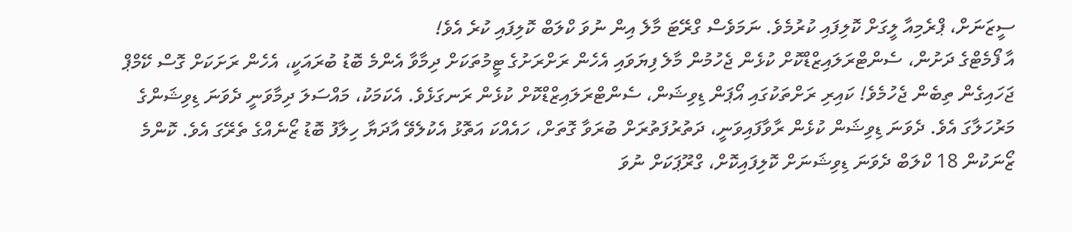ސީޒަނަށް، ޕްރެމިއާ ލީގަށް ކޮލިފައި ކުރުމެވެ. ނަމަވެސް ގްރޭޓަ މާލެ އިން ނުވަ ކްލަބް ކޮލިފައި ކުރެ އެވެ!
އާ ފޯމެޓްގެ ދަށުން، ސެންޓްރަލައިޒްޑްކޮށް ކުޅެން ޖެހުމުން މާލެ ފިޔަވައި އެހެން ރަށްރަށުގެ ޓީމުތަކަށް ދިމާވާ އެންމެ ބޮޑު ބުރައަކީ، އެހެން ރަށަކަށް ގޮސް ކޭމްޕް ޖަހައިގެން ތިބެން ޖެހުމެވެ! ކައިރި ރަށްތަކުގައި އޯޕަން ޑިވިޝަން، ސެންޓްރަލައިޒްޑްކޮށް ކުޅެން ރަނގަޅެވެ. އެކަމަކު، މައްސަލަ ދިމާވަނީ ދެވަނަ ޑިވިޝަންގެ މަރުހަލާގަ އެވެ. ދެވަނަ ޑިވިޝަން ކުޅެން ރާވާފައިވަނީ، ދަތުރުފަތުރަށް ބުރަވާ ގޮތަށް، ހައެއްކަ އަތޮޅު އެކުލެވޭ އާދަޔާ ހިލާފު ބޮޑު ޒޯނެއްގެ ތެރޭގަ އެވެ. ކޮންމެ ޒޯނަކުން 18 ކްލަބް ދެވަނަ ޑިވިޝަނަށް ކޮލިފައިކޮށް، ގްރޫޕަކަށް ނުވަ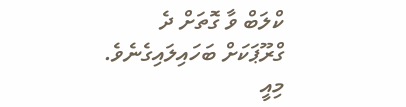ކްލަބް ވާ ގޮތަށް ދެ ގްރޫޕަކަށް ބަހައިލައިގެނެވެ. މިއީ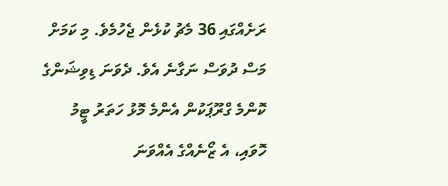ރަށެއްގައި 36 މެޗު ކުޅެން ޖެހުމެވެ. މި ކަމަށް މަސް ދުވަސް ނަގާނެ އެވެ. ދެވަނަ ޑިވިޝަންގެ ކޮންމެ ގްރޫޕަކުން އެންމެ މޮޅު ހަތަރު ޓީމު ހޮވައި، އެ ޒޯނެއްގެ އެއްވަނަ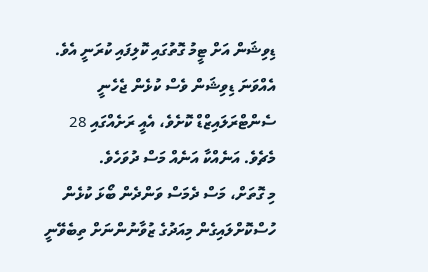ޑިވިޝަން އަށް ޓީމު ގޮތުގައި ކޮލިފައި ކުރަނީ އެވެ. އެއްވަނަ ޑިވިޝަން ވެސް ކުޅެން ޖެހެނީ ސެންޓްރަލައިޒްޑް ކޮށެވެ، އެއީ ރަށެއްގައި 28 މެޗެވެ. އަނެއްކާ އަނެއް މަސް ދުވަހެވެ.
މި ގޮތަށް، މަސް ދެމަސް ވަންދެން ބޯޅަ ކުޅެން ހުސްކޮށްލައިގެން މިއަދުގެ ޒުވާނުންނަށް ތިބެވޭނީ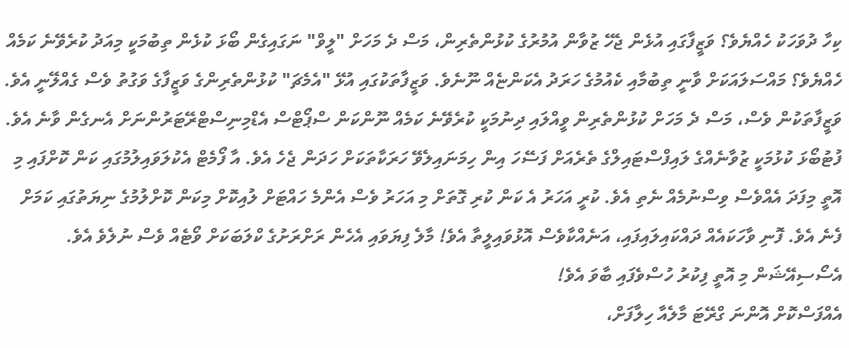ކިހާ ދުވަހަކު ހެއްޔެވެ؟ ވަޒީފާގައި އުޅެން ޖެހޭ ޒުވާން އުމުރުގެ ކުޅުންތެރިން، މަސް ދެ މަހަށް "ލީވް" ނަގައިގެން ބޯޅަ ކުޅެން ތިބުމަކީ މިއަދު ކުރެވޭނެ ކަމެއް ހެއްޔެވެ؟ މައްސަލައަކަށް ވާނީ ތިބުމާއި ކެއުމުގެ ހަރަދު އެކަންޏެއް ނޫނެވެ. ވަޒީފާތަކުގައި އުޅޭ "އެމެޗަ" ކުޅުންތެރިންގެ ވަޒީފާގެ ވަގުތު ވެސް ގެއްލޭނީ އެވެ. ވަޒީފާތަކުން ވެސް، މަސް ދެ މަހަށް ކުޅުންތެރިން ވީއްލައި ދިނުމަކީ ކުރެވޭނެ ކަމެއް ނޫންކަން ސްޕޯޓްސް އެޑްމިނިސްޓްރޭޓަރުންނަށް އެނގެން ވާނެ އެވެ.
ފުޓުބޯޅަ ކުޅުމަކީ ޒުވާނެއްގެ ލައިފްސްޓައިލްގެ ތެރެއަށް ފަސޭހަ އިން ހިމަނައިލެވޭ ހަރަކާތަކަށް ހަދަން ޖެހެ އެވެ. އާ ފޯމެޓް އެކުލަވައިލުމުގައި ކަން ކޮށްފައި މި އޮތީ މިފަދަ އެއްވެސް ވިސްނުމެއް ނެތި އެވެ. ކުރީ އަހަރު އެ ކަން ކުރި ގޮތަށް މި އަހަރު ވެސް އެންމެ ހައްޓަށް ލުއިކޮށް މިކަން ކޮށްލުމުގެ ނިޔަތުގައި ކަމަށް ފެނެ އެވެ. ފޮނި ވާހަކައެއް ދައްކައިލައިފައި، އަނެއްކާވެސް އޮޅުވައިލީތާ އެވެ! މާލެ ފިޔަވައި އެހެން ރަށްރަށުގެ ކްލަބަކަށް ވޯޓެއް ވެސް ނުލެވެ އެވެ. އެސޯސިއޭޝަން މި އޮތީ ފިކުރު ހުސްވެފައި ބާވަ އެވެ!
އެއްފަސްކޮށް އޮންނަ ގްރޭޓަ މާލެއާ ހިލާފަށް،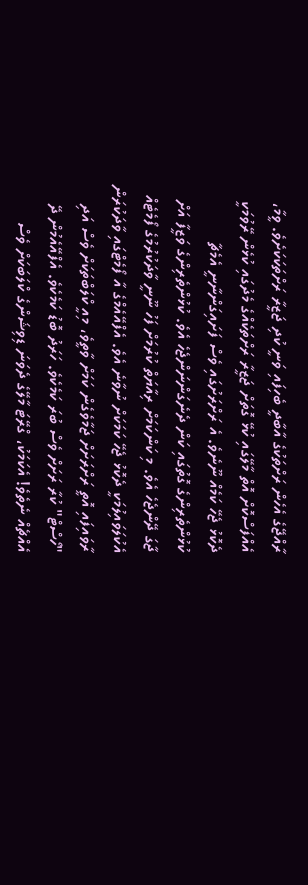ރާއްޖޭގެ އެހެން ރަށްތަކުގެ އާބާދީ ބެހިފައި ވަނީ ކުދި ޖަޒީރާ ރަށްތަކަކަށެވެ. ވީމާ، އެއްފަސްކޮށް އޮތް މާލޭގައި ކުޅޭ ގޮތަށް ޖަޒީރާ ރަށްތަކެއްގެ މެދުގައި ކުޅެން ރޭވުމަކީ ދެކޮޅު ޖެހޭ ކަމެއް ނޫނެވެ. އެ ރަށްރަށުގައި ވެސް ފަށައިގަންނާނީ އެމެޗާ ކުޅުންތެރިންގެ ގޮތުގައި ކަން ދެނެގަންނަންޖެހެ އެވެ. ކުޅުންތެރިންގެ ވަޒީފާ އަށް ޖާގަ ދޭންޖެހެ އެވެ. މި ކަންކަމަށް ރިއާޔަތް ކުރުމަށް ފަހު ނޫނީ ވާދަކުރުމުގެ ފޯމެޓެއް އެކުލަވައިލުމަކީ ދެކޮޅު ޖެހޭ ކަމަކަށް ނުވާނެ އެވެ. އެފްއޭއެމްގެ އާ ފޯމެޓްގައި ވާދަކުރަން ރާވައިފައި އޮތީ ރަށްރަށަށް ޖަމާވެގެން ކަމަށް ވާތީވެ، މިއީ ކްލަބްތަކަށް ވެސް އަދި "ހޯސްޓް" ކުރާ ރަށަށް ވެސް ބުރަ ކަމެކެވެ. ހަރަދު ބޮޑު ކަމެކެވެ. އެފްއޭއެމުން ދޭ އެއްޗެއް ނެތެވެ! އެކަމަކު، ގްރޭޓަ މާލޭގެ ދެވަނަ ޑިވިޝަންގެ ކްލަބަކަށް ވެސް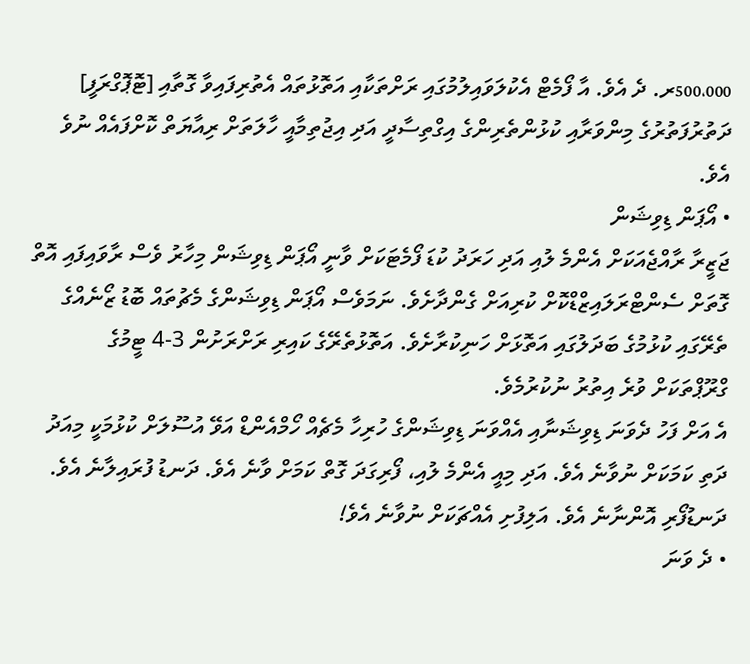500،000ރ. ދެ އެވެ. އާ ފޯމެޓް އެކުލަވައިލުމުގައި ރަށްތަކާއި އަތޮޅުތައް އެތުރިފައިވާ ގޮތާއި [ޓޮޕޮގްރަފީ] ދަތުރުފަތުރުގެ މިންވަރާއި ކުޅުންތެރިންގެ އިގްތިސާދީ އަދި އިޖުތިމާއީ ހާލަތަށް ރިއާޔަތް ކޮށްފައެއް ނުވެ އެވެ.
• އޯޕަން ޑިވިޝަން
ޖަޒީރާ ރާއްޖެއަކަށް އެންމެ ލުއި އަދި ހަރަދު ކުޑަ ފޯމެޓަކަށް ވާނީ އޯޕަން ޑިވިޝަން މިހާރު ވެސް ރާވައިފައި އޮތް ގޮތަށް ސެންޓްރަލައިޒްޑްކޮށް ކުރިއަށް ގެންދާށެވެ. ނަމަވެސް އޯޕަން ޑިވިޝަންގެ މެޗުތައް ބޮޑު ޒޯނެއްގެ ތެރޭގައި ކުޅުމުގެ ބަދަލުގައި އަތޮޅަށް ހަނިކުރާށެވެ. އަތޮޅުތެރޭގެ ކައިރި ރަށްރަށުން 3-4 ޓީމުގެ ގްރޫޕްތަކަށް ވުރެ އިތުރު ނުކުރުމެވެ.
އެ އަށް ފަހު ދެވަނަ ޑިވިޝަނާއި އެއްވަނަ ޑިވިޝަންގެ ހުރިހާ މެޗެއް ހޯމްއެންޑް އަވޭ އުސޫލަށް ކުޅުމަކީ މިއަދު ދަތި ކަމަކަށް ނުވާނެ އެވެ. އަދި މިއީ އެންމެ ލުއި، ފޯރިގަދަ ގޮތް ކަމަށް ވާނެ އެވެ. ދަނޑު ފުރައިލާނެ އެވެ. ދަނޑުފޯރި އޮންނާނެ އެވެ. އަލިފުށި އެއްޗަކަށް ނުވާނެ އެވެ!
• ދެ ވަނަ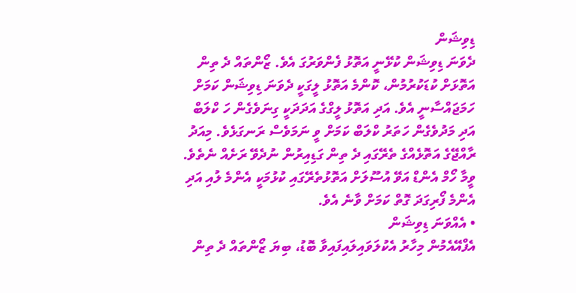ޑިވިޝަން
ދެވަނަ ޑިވިޝަން ކުޅޭނީ އަތޮޅު ފެންވަރުގަ އެވެ. ޒޯންތައް ދެ ތިން އަތޮޅަށް ކުޑަކުރުމުން، ކޮންމެ އަތޮޅު ލީގަކީ ދެވަނަ ޑިވިޝަން ކަމަށް ހަމަޖައްސާނީ އެވެ. އަދި އަތޮޅު ލީގްގެ އަދަދަކީ ގިނަވެގެން ހަ ކްލަބް އަދި މަދުވެގެން ހަތަރު ކްލަބް ކަމަށް ވީ ނަމަވެސް ރަނގަޅެވެ. މިއަދު ރާއްޖޭގެ އަތޮޅެއްގެ ތެރޭގައި ދެ ތިން ގަޑިއިރުން ނުދެވޭ ރަށެއް ނެތެވެ. ވީމާ ހޯމް އެންޑް އަވޭ އުސޫލަށް އަތޮޅުތެރޭގައި ކުޅުމަކީ އެންމެ ލުއި އަދި އެންމެ ފޯރިގަދަ ގޮތް ކަމަށް ވާނެ އެވެ.
• އެއްވަނަ ޑިވިޝަން
އެފްއޭއެމުން މިހާރު އެކުލަވައިލައިފައިވާ ބޮޑު، ބިޔަ ޒޯންތައް ދެ ތިން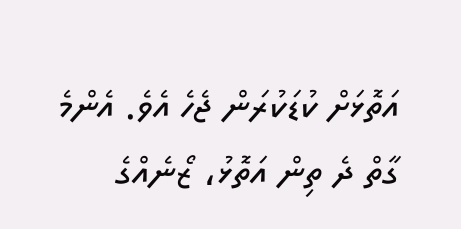އަތޮޅަށް ކުޑަކުރަން ޖެހެ އެވެ. އެންމެ ގާތް ދެ ތިން އަތޮޅު، ޒޯނެއްގެ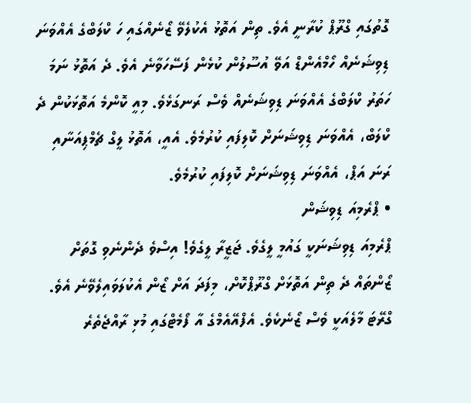ގޮތުގައި ގްރޫޕް ކުރާނީ އެވެ. ތިން އަތޮޅު އެކުލެވޭ ޒޯނެއްގައި ހަ ކްލަބްގެ އެއްވަނަ ޑިވިޝަނެއް ހޯމްއެންޑް އަވޭ އުސޫލުން ކުޅެން ފަސޭހަވާނެ އެވެ. ދެ އަތޮޅު ނަމަ ހަތަރު ކްލަބްގެ އެއްވަނަ ޑިވިޝަނެއް ވެސް ރަނގަޅެވެ. މިއީ ކޮންމެ އަތޮޅަކުން ދެ ކްލަބް، އެއްވަނަ ޑިވިޝަނަށް ކޮލިފައި ކުރުމެވެ. އެއީ، އަތޮޅު ލީގް ޗެމްޕިއަނާއި ރަނަ އަޕް، އެއްވަނަ ޑިވިޝަނަށް ކޮލިފައި ކުރުމެވެ.
• ޕްރެމިއަ ޑިވިޝަން
ޕްރެމިއަ ޑިވިޝަނަކީ ގައުމީ ލީގެވެ. ޖަޒީރާ ލީގެވެ! އިސްވެ ދެންނެވި ގޮތަށް ޒޯންތައް ދެ ތިން އަތޮޅަށް ގްރޫޕްކޮށް، މިފަދަ އަށް ޒޯން އެކުލަވައިލެވޭނެ އެވެ. ގްރޭޓަ މާލެއަކީ ވެސް ޒޯނެކެވެ. އެފްއޭއެމްގެ އާ ފޯމެޓްގައި މުޅި ރާއްޖެތެރެ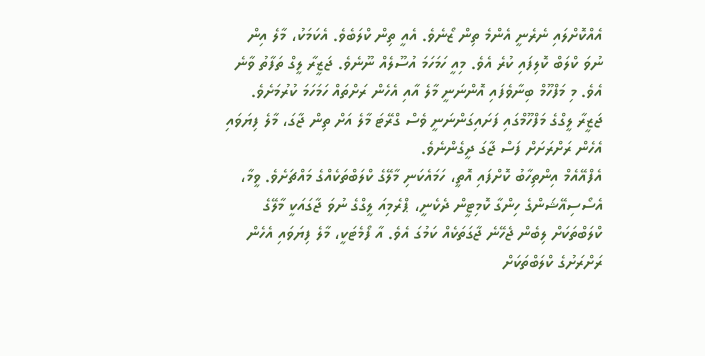އެއްކޮށްލައި ނެރެނީ އެންމެ ތިން ޒޯނެވެ. އެއީ ތިން ކްލަބެވެ. އެކަމަކު، މާލެ އިން ނުވަ ކްލަބް ކޮލިފައި ކުރެ އެވެ. މިއީ ހަމަހަމަ އުސޫލެއް ނޫނެވެ. ޖަޒީރާ ލީގް ތަފާތު ވާނެ އެވެ. މި މަފްހޫމް ބިނާވެފައި އޮންނަނީ މާލެ އާއި އެހެން ރަށްތައް ހަމަހަމަ ކުރުމަށެވެ. ޖަޒީރާ ލީގްގެ މަފްހޫމްގައި ފަށައިގަންނަނީ ވެސް ގްރޭޓަ މާލެ އަށް ތިން ޖާގަ، މާލެ ފިޔަވައި އެހެން ރަށްރަށަށް ފަސް ޖާގަ ދީގެންނެވެ.
އެފްއޭއެމް އިންތިހާބު ކޮށްފައި އޮތީ، ހަމައެކަނި މާލޭގެ ކްލަބްތަކެއްގެ މައްޗަށެވެ. ވީމާ، އެސޯސިއޭޝަންގެ ހިންގާ ކޮމިޓީން ދެކެނީ، ޕްރެމިއަ ލީގްގެ ނުވަ ޖާގައަކީ މާލޭގެ ކްލަބްތަކަށް ލިބެން ޖެހޭނެ ޖާގަތަކެއް ކަމުގަ އެވެ. އާ ފޯމެޓަކީ، މާލެ ފިޔަވައި އެހެން ރަށްރަށުގެ ކްލަބްތަކަށް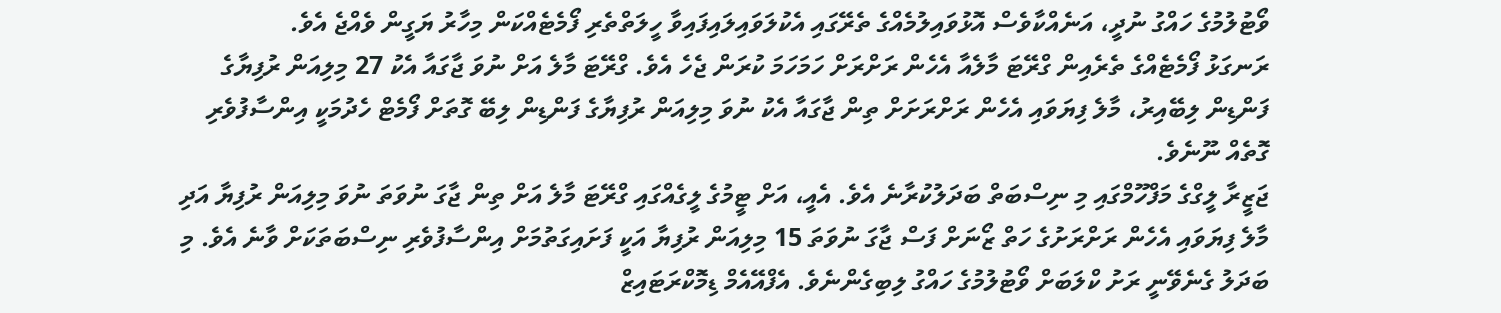ވޯޓުލުމުގެ ހައްގު ނުދީ، އަނެއްކާވެސް އޮޅުވައިލުމެއްގެ ތެރޭގައި އެކުލަވައިލައިފައިވާ ހީލަތްތެރި ފޯމެޓެއްކަން މިހާރު ޔަގީން ވެއްޖެ އެވެ.
ރަނގަޅު ފޯމެޓެއްގެ ތެރެއިން ގްރޭޓަ މާލެއާ އެހެން ރަށްރަށް ހަމަހަމަ ކުރަން ޖެހެ އެވެ. ގްރޭޓަ މާލެ އަށް ނުވަ ޖާގައާ އެކު 27 މިލިއަން ރުފިޔާގެ ފަންޑިން ލިބޭއިރު، މާލެ ފިޔަވައި އެހެން ރަށްރަށަށް ތިން ޖާގައާ އެކު ނުވަ މިލިއަން ރުފިޔާގެ ފަންޑިން ލިބޭ ގޮތަށް ފޯމެޓް ހެދުމަކީ އިންސާފުވެރި ގޮތެއް ނޫނެވެ.
ޖަޒީރާ ލީގްގެ މަފްހޫމްގައި މި ނިސްބަތް ބަދަލުކުރާނެ އެވެ. އެއީ، އަށް ޓީމުގެ ލީގެއްގައި ގްރޭޓަ މާލެ އަށް ތިން ޖާގަ ނުވަތަ ނުވަ މިލިއަން ރުފިޔާ އަދި މާލެ ފިޔަވައި އެހެން ރަށްރަށުގެ ހަތް ޒޯނަށް ފަސް ޖާގަ ނުވަތަ 15 މިލިއަން ރުފިޔާ އަކީ ފަށައިގަތުމަށް އިންސާފުވެރި ނިސްބަތަކަށް ވާނެ އެވެ. މި ބަދަލު ގެނެވޭނީ ރަށު ކްލަބަށް ވޯޓުލުމުގެ ހައްގު ލިބިގެންނެވެ. އެފްއޭއެމް ޑިމޮކްރަޓައިޒް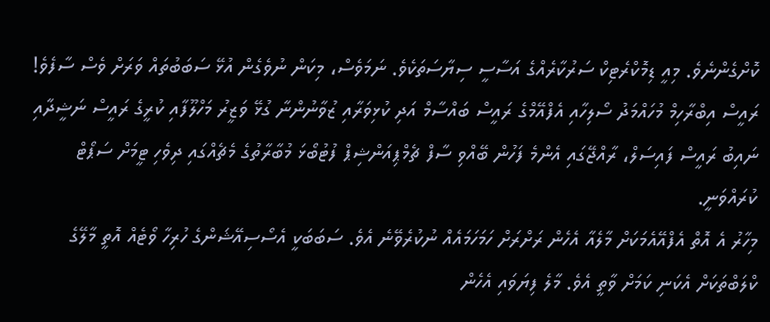ކޮށްގެންނެވެ. މިއީ ޑިމޮކްރެޓިކް ސަރުކާރެއްގެ އަސާސީ ސިޔާސަތަކެވެ. ނަމަވެސް، މިކަން ނުވެގެން އުޅޭ ސަބަބުތައް ވަރަށް ވެސް ސާފެވެ!
ރައީސް އިބްރާހިމް މުހައްމަދު ސޯލިހާއި އެފްއޭމްގެ ރައީސް ބައްސާމް އަދި ކުޅިވަރާއި ޒުވާނުންނާ ގުޅޭ ވަޒީރު މަހްލޫފާއި ކުރީގެ ރައީސް ނަޝީދާއި ނައިބު ރައީސް ފައިސަލް، ރާއްޖޭގައި އެންމެ ފަހުން ބޭއްވި ސާފް ޗެމްޕިއަންޝިޕް ފުޓުބޯޅަ މުބާރާތުގެ މެޗެއްގައި ދިވެހި ޓީމަށް ސަޕޯޓް ކުރައްވަނީ.
މިހާރު އެ އޮތް އެފްއޭއެމަކަށް މާލެއާ އެހެން ރަށްރަށް ހަމަހަމައެއް ނުކުރެވޭނެ އެވެ. ސަބަބަކީ އެސޯސިއޭޝަންގެ ހުރިހާ ވޯޓެއް އޮތީ މާލޭގެ ކްލަބްތަކަށް އެކަނި ކަމަށް ވާތީ އެވެ. މާލެ ފިޔަވައި އެހެން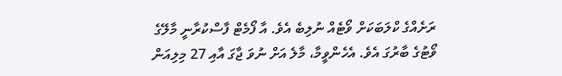ރަށެއްގެ ކްލަބަކަށް ވޯޓެއް ނުލިބެ އެވެ. އާ ފޯމެޓް ފާސްކުރާނީ މާލޭގެ ވޯޓުގެ ބާރުގަ އެވެ. އެހެންވީމާ، މާލެ އަށް ނުވަ ޖާގަ އާއި 27 މިލިއަން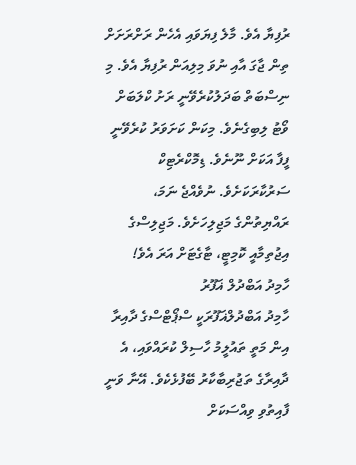ރުފިޔާ އެވެ. މާލެ ފިޔަވައި އެހެން ރަށްރަށަށް ތިން ޖާގަ އާއި ނުވަ މިލިއަން ރުފިޔާ އެވެ. މި ނިސްބަތް ބަދަލުކުރެވޭނީ ރަށު ކްލަބަށް ވޯޓު ލިބިގެނެވެ. މިކަން ކަށަވަރު ކުރެވޭނީ ފީފާ އަކަށް ނޫނެވެ. ޑިމޮކްރެޓިކް ސަރުކާރަކަށެވެ. ނުވެއްޖެ ނަމަ، ރައްޔިތުންގެ މަޖިލިހަށެވެ. މަޖިލިސްގެ އިޖުތިމާއީ ކޮމިޓީ، ޓާގެޓަށް އަރަ އެވެ!
ހާމިދު އަބްދުލް ޣަފޫރު
ހާމިދު އަބްދުލްޣަފޫރަކީ ސްޕޯޓްސްގެ ދާއިރާ އިން މަތީ ތައުލީމު ހާސިލް ކުރައްވައި، އެ ދާއިރާގެ ތަޖުރިބާކާރު ބޭފުޅެކެވެ. އޭނާ ވަނީ ފާއިތުވި ވިއްސަކަށް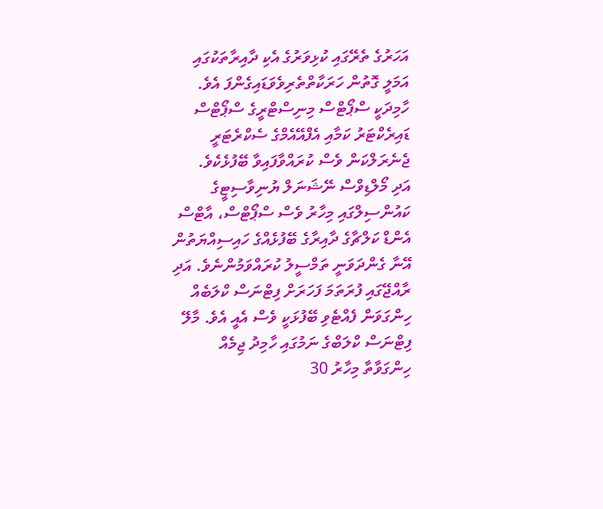އަހަރުގެ ތެރޭގައި ކުޅިވަރުގެ އެކި ދާއިރާތަކުގައި އަމަލީ ގޮތުން ހަރަކާތްތެރިވެވަޑައިގެންފަ އެވެ. ހާމިދަކީ ސްޕޯޓްސް މިނިސްޓްރީގެ ސްޕޯޓްސް ޑައިރެކްޓަރު ކަމާއި އެފްއޭއެމްގެ ސެކްރެޓަރީ ޖެނެރަލްކަން ވެސް ކުރައްވާފައިވާ ބޭފުޅެކެވެ.
އަދި މޯލްޑިވްސް ނޭޝަނަލް ޔުނިވާސިޓީގެ ކައުންސިލްގައި މިހާރު ވެސް ސްޕޯޓްސް، އާޓްސް އެންޑް ކަލްޗާގެ ދާއިރާގެ ބޭފުޅެއްގެ ހައިސިއްޔަތުން އޭނާ ގެންދަވަނީ ތަމްސީލު ކުރައްވަމުންނެވެ. އަދި ރާއްޖޭގައި ފުރަތަމަ ފަހަރަށް ފިޓްނަސް ކްލަބެއް ހިންގަވަން ފެއްޓެވި ބޭފުޅަކީ ވެސް އެއީ އެވެ. މާލޭ ފިޓްނަސް ކްލަބްގެ ނަމުގައި ހާމިދު ޖިމެއް ހިންގަވާތާ މިހާރު 30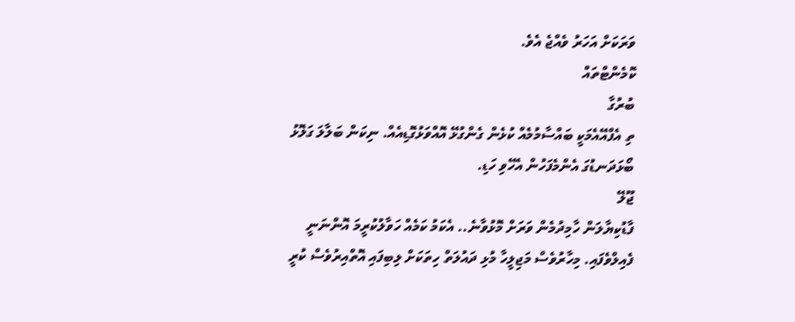ވަރަކަށް އަހަރު ވެއްޖެ އެވެ.
ކޮމެންޓްތައް
ބުރުގާ
ތި އެފްއޭއެމަކީ ބައްސާމުމެއް ކުޅެން ގެންގުޅޭ އޮއްވަޅުގޮޑިއެއް. ނިކަން ބަލާލަ ގަލޮޅު ބޯޅަދަނޑުގަ އެންމެފަހުން އެހޭވި ހަޑި.
ޖޫލޭ
ފާޑުކިޔާލަން ހާމިދުމެން ވަރަށް މޮޅުވާނެ.. އެކަމު ކަމެއް ހަވާލުކުރީމަ އޮންނަނީ ފެއިލްވެފައި. މިހާރުވެސް މަޖިލީހާ މުޅި ދައުލަތް ހިތަކަށް ލިބިފައި އޮތްއިރުވެސް ކުރީ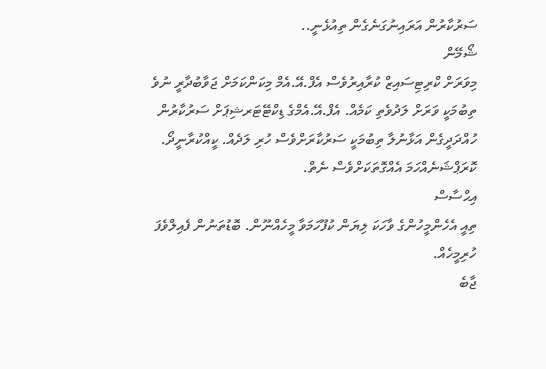ސަރުކާރުން އަރައިނުގަނެގެން ތިއުޅެނީ..
ޝޯމޭން
މިވަރަށް ކްރިޓިސައިޒް ކުރާއިރުވެސް އެފް.އޭ.އެމް މިކަންކަމަށް ޖަވާބުދާރީ ނުވެ ތިބުމަކީ ވަރަށް ލަދުވެތި ކަމެއް. އެފް.އޭ.އެމްގެ ޑިކްޓޭޓަރޝިޕަށް ސަރުކާރުން ހުއްދަދީގެން އަޅާނުލާ ތިބުމަކީ ސަރުކާރަށްވެސް ހުރި ލަދެއް. ކީއްކުރާނީދޯ. ކޮރަޕްޝަނެއްހަމަ އެއްގޮތަކަށްވެސް ނެތް.
އިޙްސާސް
ތިއީ އެހެންމީހުންގެ ވާހަކަ ލިޔަން ކުފޫހަމަވާ މީހެއްނޫން. ބޮޑުތަނުން ފެއިލްވެފަ ހުރިމީހެއް.
ޖާބެ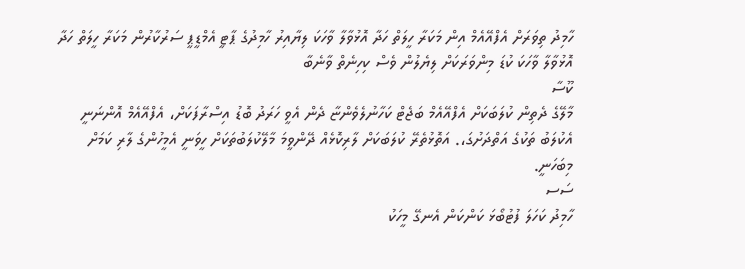ހާމިދު ތިވަރަށް އެފްއޭއެމް އިން މަކަރާ ހީލަތް ހަދާ އޮޅުވާލާ ވާހަކަ ލިޔާއިރު ހާމިދުގެ ޕާޓީ އެމްޑީޕީ ސަރުކާރުން މަކަރާ ހީލަތް ހަދާ އޮޅުވާލާ ވާހަކަ ކުޑަ މިންވަރަކަށް ލިޔެލުން ވެސް ކިހިނެތް ވާނެބާ
ކޫސާ
މާލޭގެ ދެތިން ކުލަބަކަށް އެފްއޭއެމް ބަޖެޓް ކަހާނުލެވެންޏާ ދެން އެވީ ހަރަދު ބޮޑު އިސްރާފަކަށް، އެފްއޭއެމް އޮންނަނީ އެކުލަބު ތަކުގެ އަތްދަށުގަ،. އަތޮޅުތެރޭ ކުލަބަކަށް ލާރިކޮޅެއް ދޭންވީމަ މާލޭކުލަބުތަކަށް ހީވަނީ އެމީހުންގެ ލާރި ކަމަށް މިބަހަނީ.
ސަސ
ހާމިދު ކަހަލަ ފުޓުބޯޅަ ކަންކަން އެނގޭ މީހަކު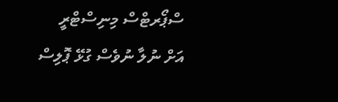ސްޕޯރޓްސް މިނިސްޓްރީ އަށް ނުލާ ނުވެސް ގުޅޭ ޕޮލިސް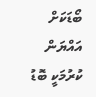ބޯޑަކަށް އައްޔަން ކުރުމަކީ ބޮޑު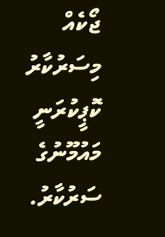ޖޯކެއް
މިސަރުކާރު ކޮޕީކުރަނީ މައުމޫނުގެ ސަރުކާރު.